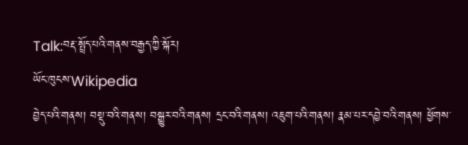Talk:བརྡ་སྤྲོད་པའི་གནས་བརྒྱད་ཀྱི་སྐོར།
ཡོང་ཁུངས་Wikipedia
བྱེད་པའི་གནས། བསྡུ་བའི་གནས། བསྒྱུར་བའི་གནས། དྲང་བའི་གནས། འཇུག་པའི་གནས། རྣམ་པར་དབྱེ་བའི་གནས། ཕྱོགས་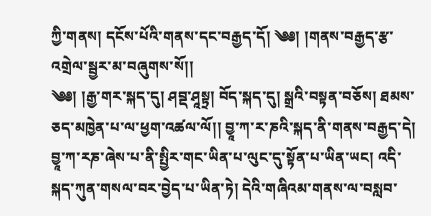ཀྱི་གནས། དངོས་པོའི་གནས་དང་བརྒྱད་དོ། ༄༅། །གནས་བརྒྱད་རྩ་འགྲེལ་སྦྱར་མ་བཞུགས་སོ།།
༄༅། །རྒྱ་གར་སྐད་དུ། ཤབྡ་ཤཱསྟྲ། བོད་སྐད་དུ། སྒྲའི་བསྟན་བཅོས། ཐམས་ཅད་མཁྱེན་པ་ལ་ཕྱག་འཚལ་ལོ།། བྱཱ་ཀ་ར་ཎའི་སྐད་ནི་གནས་བརྒྱད་དེ། བྱཱ་ཀ་རཎ་ཞེས་པ་ནི་སྤྱིར་གང་ཡིན་པ་ལུང་དུ་སྟོན་པ་ཡིན་ཡང། འདི་སྐད་ཀུན་གསལ་བར་བྱེད་པ་ཡིན་ཏེ། དེའི་གཞིའམ་གནས་ལ་བསླབ་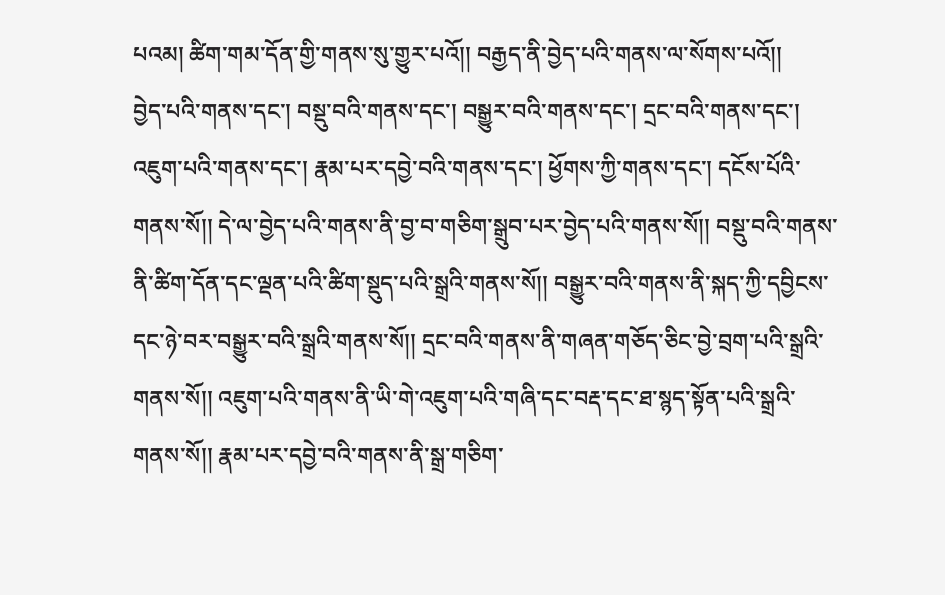པའམ། ཚིག་གམ་དོན་གྱི་གནས་སུ་གྱུར་པའོ།། བརྒྱད་ནི་བྱེད་པའི་གནས་ལ་སོགས་པའོ།།
བྱེད་པའི་གནས་དང་། བསྡུ་བའི་གནས་དང་། བསྒྱུར་བའི་གནས་དང་། དྲང་བའི་གནས་དང་། འཇུག་པའི་གནས་དང་། རྣམ་པར་དབྱེ་བའི་གནས་དང་། ཕྱོགས་ཀྱི་གནས་དང་། དངོས་པོའི་གནས་སོ།། དེ་ལ་བྱེད་པའི་གནས་ནི་བྱ་བ་གཅིག་སྒྲུབ་པར་བྱེད་པའི་གནས་སོ།། བསྡུ་བའི་གནས་ནི་ཚིག་དོན་དང་ལྡན་པའི་ཚིག་སྡུད་པའི་སྒྲའི་གནས་སོ།། བསྒྱུར་བའི་གནས་ནི་སྐད་ཀྱི་དབྱིངས་དང་ཉེ་བར་བསྒྱུར་བའི་སྒྲའི་གནས་སོ།། དྲང་བའི་གནས་ནི་གཞན་གཅོད་ཅིང་བྱེ་བྲག་པའི་སྒྲའི་གནས་སོ།། འཇུག་པའི་གནས་ནི་ཡི་གེ་འཇུག་པའི་གཞི་དང་བརྡ་དང་ཐ་སྙད་སྟོན་པའི་སྒྲའི་གནས་སོ།། རྣམ་པར་དབྱེ་བའི་གནས་ནི་སྒྲ་གཅིག་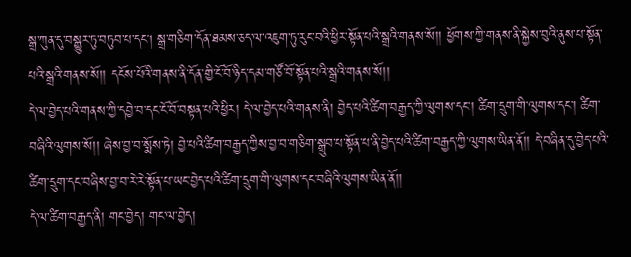སྒྲ་ཀུན་དུ་བསྒྱུར་ཏུ་བཏུབ་པ་དང། སྒྲ་གཅིག་དོན་ཐམས་ཅད་ལ་འཇུག་ཏུ་རུང་བའི་ཕྱིར་སྟོན་པའི་སྒྲའི་གནས་སོ།། ཕྱོགས་ཀྱི་གནས་ནི་སྐྱེས་བུའི་ནུས་པ་སྟོན་པའི་སྒྲའི་གནས་སོ།། དངོས་པོའི་གནས་ནི་དོན་གྱི་ངོ་བོ་ཉིད་དམ་གཙོ་བོ་སྟོན་པའི་སྒྲའི་གནས་སོ།།
དེ་ལ་བྱེད་པའི་གནས་ཀྱི་དབྱེ་བ་དང་ངོ་བོ་བསྟན་པའི་ཕྱིར། དེ་ལ་བྱེད་པའི་གནས་ནི། བྱེད་པའི་ཚིག་བརྒྱད་ཀྱི་ལུགས་དང་། ཚིག་དྲུག་གི་ལུགས་དང་། ཚིག་བཞིའི་ལུགས་སོ།། ཞེས་བྱ་བ་སྨོས་ཏེ། བྱེ་པའི་ཚིག་བརྒྱད་ཀྱིས་བྱ་བ་གཅིག་སྒྲུབ་པ་སྟོན་པ་ནི་བྱེད་པའི་ཚིག་བརྒྱད་ཀྱི་ལུགས་ཡིན་ནོ།། དེ་བཞིན་དུ་བྱེད་པའི་ཚིག་དྲུག་དང་བཞིས་བྱ་བ་རེ་རེ་སྟོན་པ་ཡང་བྱེད་པའི་ཚིག་དྲུག་གི་ལུགས་དང་བཞིའི་ལུགས་ཡིན་ནོ།།
དེ་ལ་ཚིག་བརྒྱད་ནི། གང་བྱེད། གང་ལ་བྱེད།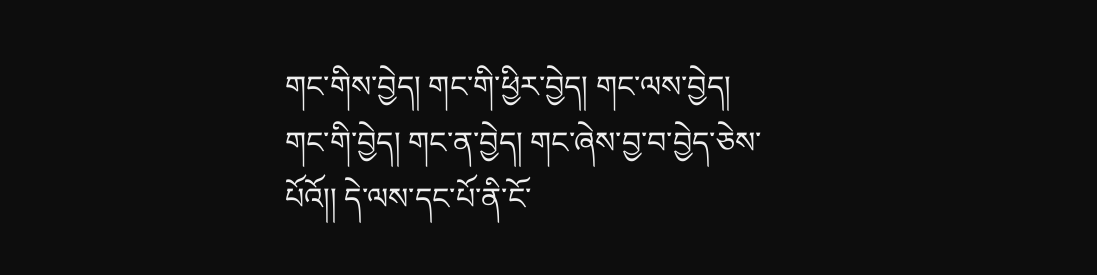གང་གིས་བྱེད། གང་གི་ཕྱིར་བྱེད། གང་ལས་བྱེད། གང་གི་བྱེད། གང་ན་བྱེད། གང་ཞེས་བྱ་བ་བྱེད་ཅེས་པོའོ།། དེ་ལས་དང་པོ་ནི་ངོ་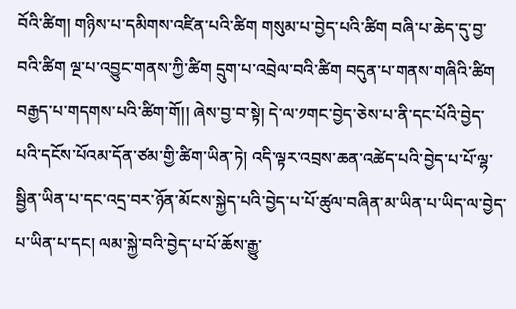བོའི་ཚིག། གཉིས་པ་དམིགས་འཛིན་པའི་ཚིག གསུམ་པ་བྱེད་པའི་ཚིག བཞི་པ་ཆེད་དུ་བྱ་བའི་ཚིག ལྔ་པ་འབྱུང་གནས་ཀྱི་ཚིག དྲུག་པ་འབྲེལ་བའི་ཚིག བདུན་པ་གནས་གཞིའི་ཚིག བརྒྱད་པ་གདགས་པའི་ཚིག་གོ།། ཞེས་བྱ་བ་སྟེ། དེ་ལ་༡གང་བྱེད་ཅེས་པ་ནི་དང་པོའི་བྱེད་པའི་དངོས་པོའམ་དོན་ཙམ་གྱི་ཚིག་ཡིན་ཏེ། འདི་ལྟར་འབྲས་ཆན་འཚེད་པའི་བྱེད་པ་པོ་ལྷ་སྦྱིན་ཡིན་པ་དང་འདྲ་བར་ཉོན་མོངས་སྐྱེད་པའི་བྱེད་པ་པོ་ཚུལ་བཞིན་མ་ཡིན་པ་ཡིད་ལ་བྱེད་པ་ཡིན་པ་དང། ལམ་སྐྱེ་བའི་བྱེད་པ་པོ་ཆོས་རྒྱུ་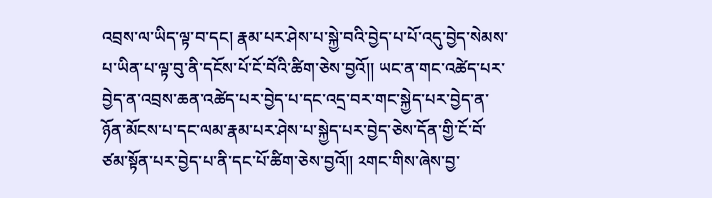འབྲས་ལ་ཡིད་ལྟ་བ་དང། རྣམ་པར་ཤེས་པ་སྐྱེ་བའི་བྱེད་པ་པོ་འདུ་བྱེད་སེམས་པ་ཡིན་པ་ལྟ་བུ་ནི་དངོས་པོ་ངོ་བོའི་ཚིག་ཅེས་བྱའོ།། ཡང་ན་གང་འཚེད་པར་བྱེད་ན་འབྲས་ཆན་འཚེད་པར་བྱེད་པ་དང་འདྲ་བར་གང་སྐྱེད་པར་བྱེད་ན་ཉོན་མོངས་པ་དང་ལམ་རྣམ་པར་ཤེས་པ་སྐྱེད་པར་བྱེད་ཅེས་དོན་གྱི་ངོ་བོ་ཙམ་སྟོན་པར་བྱེད་པ་ནི་དང་པོ་ཚིག་ཅེས་བྱའོ།། ༢གང་གིས་ཞེས་བྱ་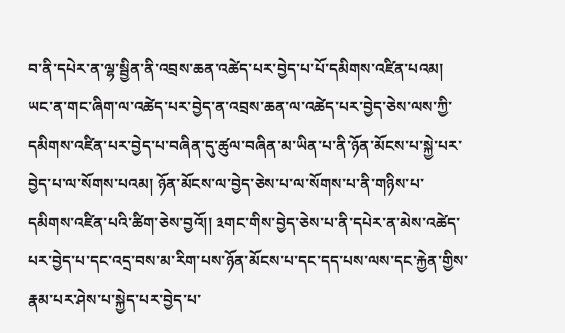བ་ནི་དཔེར་ན་ལྷ་སྦྱིན་ནི་འབྲས་ཆན་འཚེད་པར་བྱེད་པ་པོ་དམིགས་འཛིན་པའམ། ཡང་ན་གང་ཞིག་ལ་འཚེད་པར་བྱེད་ན་འབྲས་ཆན་ལ་འཚེད་པར་བྱེད་ཅེས་ལས་ཀྱི་དམིགས་འཛིན་པར་བྱེད་པ་བཞིན་དུ་ཚུལ་བཞིན་མ་ཡིན་པ་ནི་ཉོན་མོངས་པ་སྐྱེ་པར་བྱེད་པ་ལ་སོགས་པའམ། ཉོན་མོངས་ལ་བྱེད་ཅེས་པ་ལ་སོགས་པ་ནི་གཉིས་པ་དམིགས་འཛིན་པའི་ཚིག་ཅེས་བྱའོ།། ༣གང་གིས་བྱེད་ཅེས་པ་ནི་དཔེར་ན་མེས་འཚེད་པར་བྱེད་པ་དང་འདྲ་བས་མ་རིག་པས་ཉོན་མོངས་པ་དང་དད་པས་ལས་དང་རྐྱེན་གྱིས་རྣམ་པར་ཤེས་པ་སྐྱེད་པར་བྱེད་པ་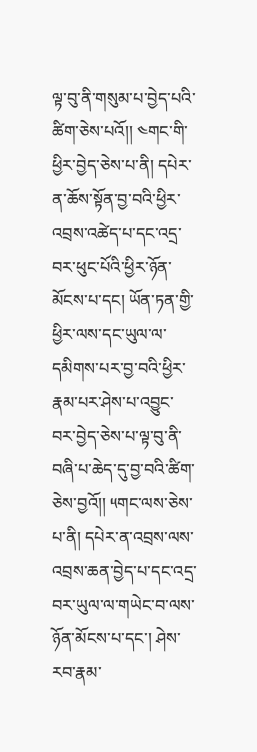ལྟ་བུ་ནི་གསུམ་པ་བྱེད་པའི་ཚིག་ཅེས་པའོ།། ༤གང་གི་ཕྱིར་བྱེད་ཅེས་པ་ནི། དཔེར་ན་ཆོས་སྟོན་བྱ་བའི་ཕྱིར་འབྲས་འཚེད་པ་དང་འདྲ་བར་ཕུང་པོའི་ཕྱིར་ཉོན་མོངས་པ་དང། ཡོན་ཏན་གྱི་ཕྱིར་ལས་དང་ཡུལ་ལ་དམིགས་པར་བྱ་བའི་ཕྱིར་རྣམ་པར་ཤེས་པ་འབྱུང་བར་བྱེད་ཅེས་པ་ལྟ་བུ་ནི་བཞི་པ་ཆེད་དུ་བྱ་བའི་ཚིག་ཅེས་བྱའོ།། ༥གང་ལས་ཅེས་པ་ནི། དཔེར་ན་འབྲས་ལས་འབྲས་ཆན་བྱེད་པ་དང་འདྲ་བར་ཡུལ་ལ་གཡེང་བ་ལས་ཉོན་མོངས་པ་དང་། ཤེས་རབ་རྣམ་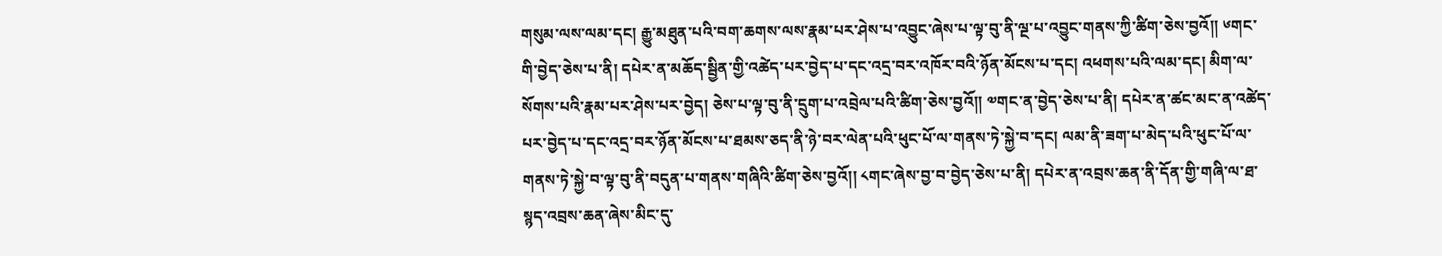གསུམ་ལས་ལམ་དང། རྒྱུ་མཐུན་པའི་བག་ཆགས་ལས་རྣམ་པར་ཤེས་པ་འབྱུང་ཞེས་པ་ལྟ་བུ་ནི་ལྔ་པ་འབྱུང་གནས་ཀྱི་ཚིག་ཅེས་བྱའོ།། ༦གང་གི་བྱེད་ཅེས་པ་ནི། དཔེར་ན་མཆོད་སྦྱིན་གྱི་འཚེད་པར་བྱེད་པ་དང་འདྲ་བར་འཁོར་བའི་ཉོན་མོངས་པ་དང། འཕགས་པའི་ལམ་དང། མིག་ལ་སོགས་པའི་རྣམ་པར་ཤེས་པར་བྱེད། ཅེས་པ་ལྟ་བུ་ནི་དྲུག་པ་འབྲེལ་པའི་ཚིག་ཅེས་བྱའོ།། ༧གང་ན་བྱེད་ཅེས་པ་ནི། དཔེར་ན་ཚང་མང་ན་འཚེད་པར་བྱེད་པ་དང་འདྲ་བར་ཉོན་མོངས་པ་ཐམས་ཅད་ནི་ཉེ་བར་ལེན་པའི་ཕུང་པོ་ལ་གནས་ཏེ་སྐྱེ་བ་དང། ལམ་ནི་ཟག་པ་མེད་པའི་ཕུང་པོ་ལ་གནས་ཏེ་སྐྱེ་བ་ལྟ་བུ་ནི་བདུན་པ་གནས་གཞིའི་ཚིག་ཅེས་བྱའོ།། ༨གང་ཞེས་བྱ་བ་བྱེད་ཅེས་པ་ནི། དཔེར་ན་འབྲས་ཆན་ནི་དོན་གྱི་གཞི་ལ་ཐ་སྙད་འབྲས་ཆན་ཞེས་མིང་དུ་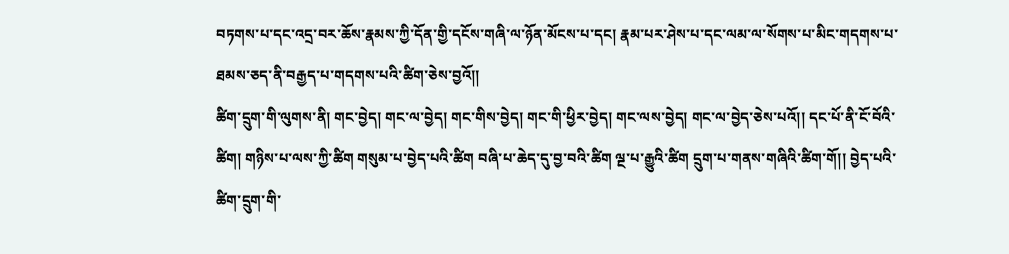བཏགས་པ་དང་འདྲ་བར་ཆོས་རྣམས་ཀྱི་དོན་གྱི་དངོས་གཞི་ལ་ཉོན་མོངས་པ་དང། རྣམ་པར་ཤེས་པ་དང་ལམ་ལ་སོགས་པ་མིང་གདགས་པ་ཐམས་ཅད་ནི་བརྒྱད་པ་གདགས་པའི་ཚིག་ཅེས་བྱའོ།།
ཚིག་དྲུག་གི་ལུགས་ནི། གང་བྱེད། གང་ལ་བྱེད། གང་གིས་བྱེད། གང་གི་ཕྱིར་བྱེད། གང་ལས་བྱེད། གང་ལ་བྱེད་ཅེས་པའོ།། དང་པོ་ནི་ངོ་བོའི་ཚིག། གཉིས་པ་ལས་ཀྱི་ཚིག གསུམ་པ་བྱེད་པའི་ཚིག བཞི་པ་ཆེད་དུ་བྱ་བའི་ཚིག ལྔ་པ་རྒྱུའི་ཚིག དྲུག་པ་གནས་གཞིའི་ཚིག་གོ།། བྱེད་པའི་ཚིག་དྲུག་གི་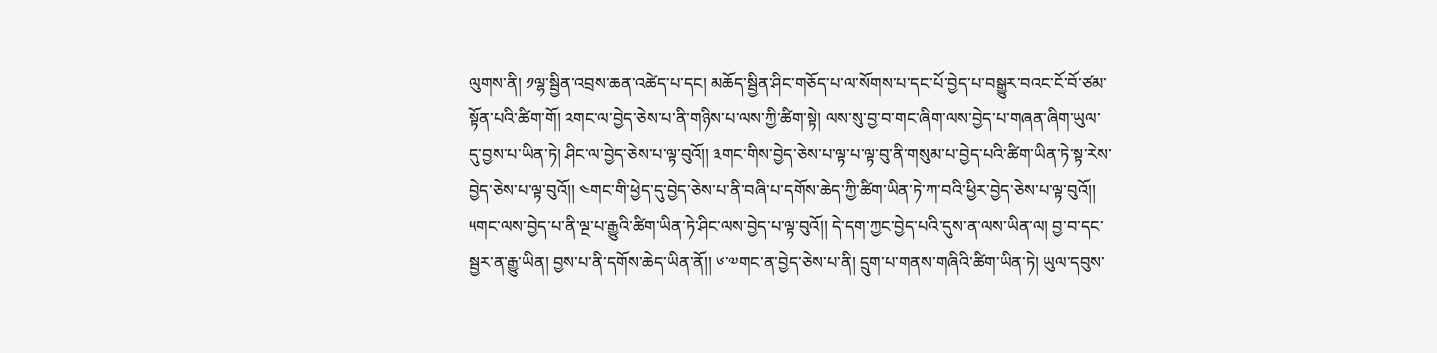ལུགས་ནི། ༡ལྷ་སྦྱིན་འབྲས་ཆན་འཚེད་པ་དང། མཆོད་སྦྱིན་ཤིང་གཅོད་པ་ལ་སོགས་པ་དང་པོ་བྱེད་པ་བསྒྱུར་བའང་ངོ་བོ་ཙམ་སྟོན་པའི་ཚིག་གོ། ༢གང་ལ་བྱེད་ཅེས་པ་ནི་གཉིས་པ་ལས་ཀྱི་ཚིག་སྟེ། ལས་སུ་བྱ་བ་གང་ཞིག་ལས་བྱེད་པ་གཞན་ཞིག་ཡུལ་དུ་བྱས་པ་ཡིན་ཏེ། ཤིང་ལ་བྱེད་ཅེས་པ་ལྟ་བུའོ།། ༣གང་གིས་བྱེད་ཅེས་པ་ལྟ་པ་ལྟ་བུ་ནི་གསུམ་པ་བྱེད་པའི་ཚིག་ཡིན་ཏེ་སྟ་རེས་བྱེད་ཅེས་པ་ལྟ་བུའོ།། ༤གང་གི་ཕྱེད་དུ་བྱེད་ཅེས་པ་ནི་བཞི་པ་དགོས་ཆེད་ཀྱི་ཚིག་ཡིན་ཏེ་ཀ་བའི་ཕྱིར་བྱེད་ཅེས་པ་ལྟ་བུའོ།། ༥གང་ལས་བྱེད་པ་ནི་ལྔ་པ་རྒྱུའི་ཚིག་ཡིན་ཏེ་ཤིང་ལས་བྱེད་པ་ལྟ་བུའོ།། དེ་དག་ཀྱང་བྱེད་པའི་དུས་ན་ལས་ཡིན་ལ། བྱ་བ་དང་སྦྱར་ན་རྒྱུ་ཡིན། བྱས་པ་ནི་དགོས་ཆེད་ཡིན་ནོ།། ༦་༧གང་ན་བྱེད་ཅེས་པ་ནི། དྲུག་པ་གནས་གཞིའི་ཚིག་ཡིན་ཏེ། ཡུལ་དབུས་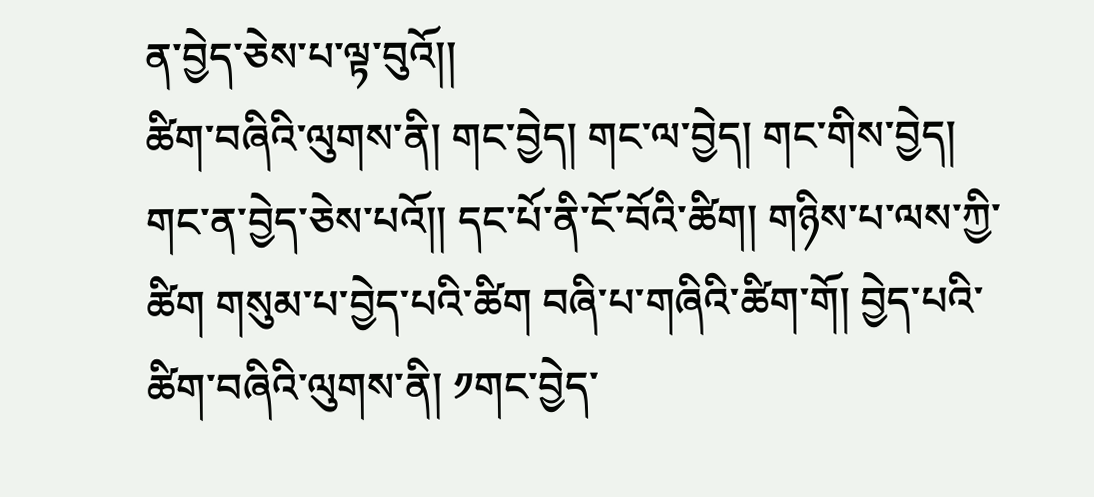ན་བྱེད་ཅེས་པ་ལྟ་བུའོ།།
ཚིག་བཞིའི་ལུགས་ནི། གང་བྱེད། གང་ལ་བྱེད། གང་གིས་བྱེད། གང་ན་བྱེད་ཅེས་པའོ།། དང་པོ་ནི་ངོ་བོའི་ཚིག། གཉིས་པ་ལས་ཀྱི་ཚིག གསུམ་པ་བྱེད་པའི་ཚིག བཞི་པ་གཞིའི་ཚིག་གོ། བྱེད་པའི་ཚིག་བཞིའི་ལུགས་ནི། ༡གང་བྱེད་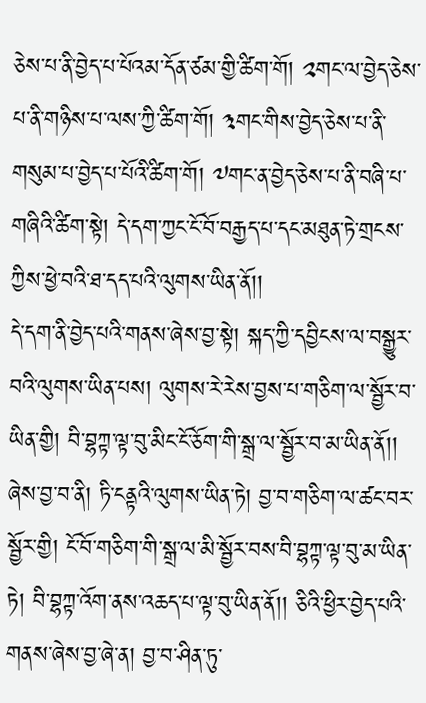ཅེས་པ་ནི་བྱེད་པ་པོའམ་དོན་ཙམ་གྱི་ཚིག་གོ། ༢གང་ལ་བྱེད་ཅེས་པ་ནི་གཉིས་པ་ལས་ཀྱི་ཚིག་གོ། ༣གང་གིས་བྱེད་ཅེས་པ་ནི་གསུམ་པ་བྱེད་པ་པོའི་ཚིག་གོ། ༧གང་ན་བྱེད་ཅེས་པ་ནི་བཞི་པ་གཞིའི་ཚིག་སྟེ། དེ་དག་ཀྱང་ངོ་བོ་བརྒྱད་པ་དང་མཐུན་ཏེ་གྲངས་ཀྱིས་ཕྱེ་བའི་ཐ་དད་པའི་ལུགས་ཡིན་ནོ།།
དེ་དག་ནི་བྱེད་པའི་གནས་ཞེས་བྱ་སྟེ། སྐད་ཀྱི་དབྱིངས་ལ་བསྒྱུར་བའི་ལུགས་ཡིན་པས། ལུགས་རེ་རེས་བྱས་པ་གཅིག་ལ་སྦྱོར་བ་ཡིན་གྱི། བི་བྷཀྟ་ལྟ་བུ་མིང་ངོ་ཅོག་གི་སྒྲ་ལ་སྦྱོར་བ་མ་ཡིན་ནོ།། ཞེས་བྱ་བ་ནི། ཏི་ངནྟའི་ལུགས་ཡིན་ཏེ། བྱ་བ་གཅིག་ལ་ཚང་བར་སྦྱོར་གྱི། ངོ་བོ་གཅིག་གི་སྒྲ་ལ་མི་སྦྱོར་བས་བི་བྷཀྟ་ལྟ་བུ་མ་ཡིན་ཏེ། བི་བྷཀྟ་འོག་ནས་འཆད་པ་ལྟ་བུ་ཡིན་ནོ།། ཅིའི་ཕྱིར་བྱེད་པའི་གནས་ཞེས་བྱ་ཞེ་ན། བྱ་བ་ཤིན་ཏུ་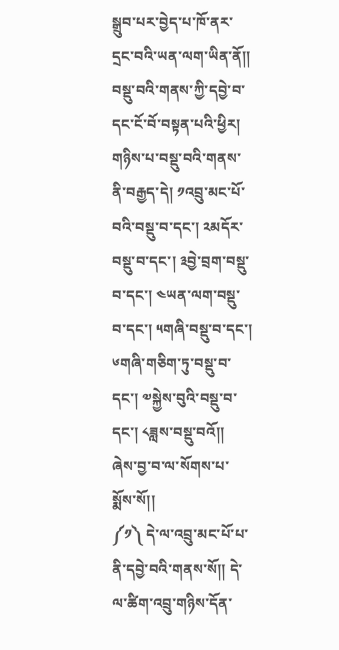སྒྲུབ་པར་བྱེད་པ་ཁོ་ནར་དྲང་བའི་ཡན་ལག་ཡིན་ནོ།།
བསྡུ་བའི་གནས་ཀྱི་དབྱེ་བ་དང་ངོ་བོ་བསྟན་པའི་ཕྱིར། གཉིས་པ་བསྡུ་བའི་གནས་ནི་བརྒྱད་དེ། ༡འབྲུ་མང་པོ་བའི་བསྡུ་བ་དང་། ༢མདོར་བསྡུ་བ་དང་། ༣བྱེ་བྲག་བསྡུ་བ་དང་། ༤ཡན་ལག་བསྡུ་བ་དང་། ༥གཞི་བསྡུ་བ་དང་། ༦གཞི་གཅིག་ཏུ་བསྡུ་བ་དང་། ༧སྐྱེས་བུའི་བསྡུ་བ་དང་། ༨ཟླས་བསྡུ་བའོ།། ཞེས་བྱ་བ་ལ་སོགས་པ་སྨོས་སོ།།
༼༡༽ དེ་ལ་འབྲུ་མང་པོ་པ་ནི་དབྱེ་བའི་གནས་སོ།། དེ་ལ་ཚིག་འབྲུ་གཉིས་དོན་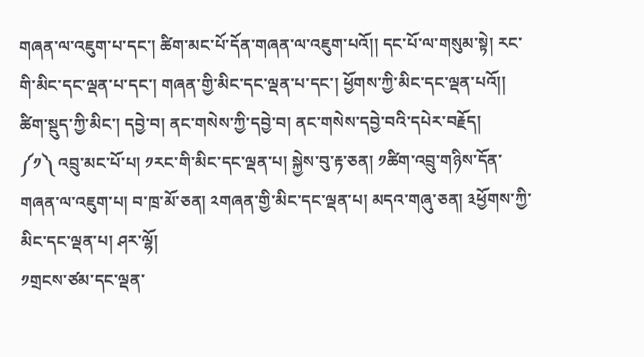གཞན་ལ་འཇུག་པ་དང་། ཚིག་མང་པོ་དོན་གཞན་ལ་འཇུག་པའོ།། དང་པོ་ལ་གསུམ་སྟེ། རང་གི་མིང་དང་ལྡན་པ་དང་། གཞན་གྱི་མིང་དང་ལྡན་པ་དང་། ཕྱོགས་ཀྱི་མིང་དང་ལྡན་པའོ།།
ཚིག་སྡུད་ཀྱི་མིང་། དབྱེ་བ། ནང་གསེས་ཀྱི་དབྱེ་བ། ནང་གསེས་དབྱེ་བའི་དཔེར་བརྗོད།
༼༡༽ འབྲུ་མང་པོ་པ། ༡རང་གི་མིང་དང་ལྡན་པ། སྐྱེས་བུ་རྟ་ཅན། ༡ཚིག་འབྲུ་གཉིས་དོན་གཞན་ལ་འཇུག་པ། བ་ཁྲ་མོ་ཅན། ༢གཞན་གྱི་མིང་དང་ལྡན་པ། མདའ་གཞུ་ཅན། ༣ཕྱོགས་ཀྱི་མིང་དང་ལྡན་པ། ཤར་ལྷོ།
༡གྲངས་ཙམ་དང་ལྡན་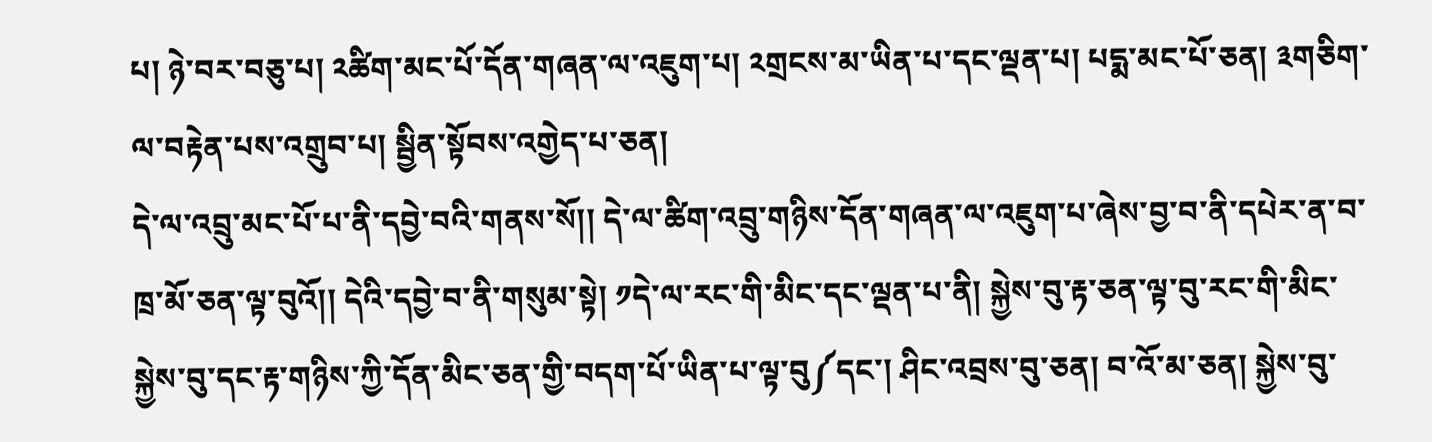པ། ཉེ་བར་བཅུ་པ། ༢ཚིག་མང་པོ་དོན་གཞན་ལ་འཇུག་པ། ༢གྲངས་མ་ཡིན་པ་དང་ལྡན་པ། པདྨ་མང་པོ་ཅན། ༣གཅིག་ལ་བརྟེན་པས་འགྲུབ་པ། སྦྱིན་སྟོབས་འགྱེད་པ་ཅན།
དེ་ལ་འབྲུ་མང་པོ་པ་ནི་དབྱེ་བའི་གནས་སོ།། དེ་ལ་ཚིག་འབྲུ་གཉིས་དོན་གཞན་ལ་འཇུག་པ་ཞེས་བྱ་བ་ནི་དཔེར་ན་བ་ཁྲ་མོ་ཅན་ལྟ་བུའོ།། དེའི་དབྱེ་བ་ནི་གསུམ་སྟེ། ༡དེ་ལ་རང་གི་མིང་དང་ལྡན་པ་ནི། སྐྱེས་བུ་རྟ་ཅན་ལྟ་བུ་རང་གི་མིང་སྐྱེས་བུ་དང་རྟ་གཉིས་ཀྱི་དོན་མིང་ཅན་གྱི་བདག་པོ་ཡིན་པ་ལྟ་བུ༼དང་། ཤིང་འབྲས་བུ་ཅན། བ་འོ་མ་ཅན། སྐྱེས་བུ་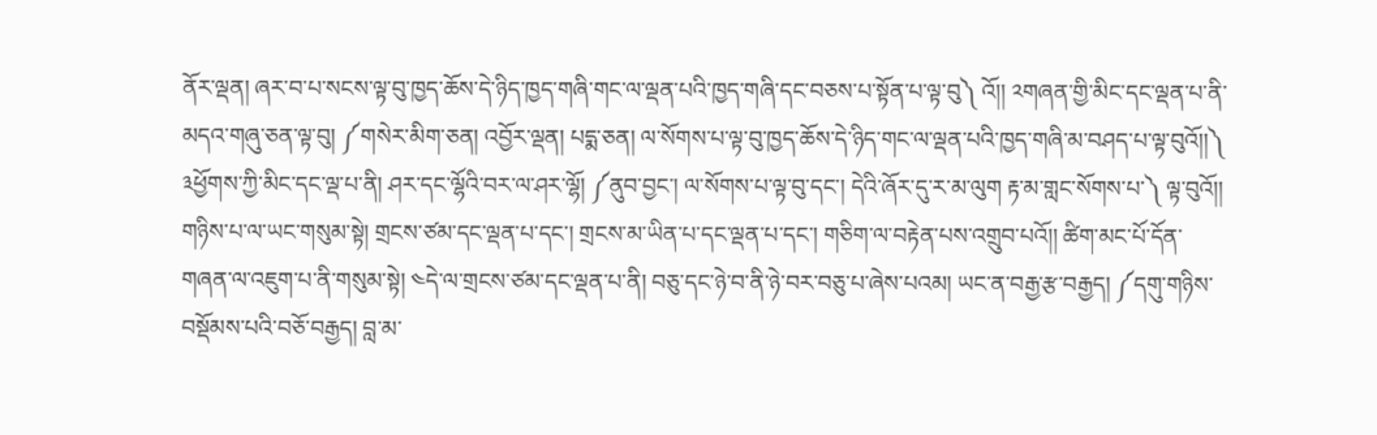ནོར་ལྡན། ཞར་བ་པ་སངས་ལྟ་བུ་ཁྱད་ཆོས་དེ་ཉིད་ཁྱད་གཞི་གང་ལ་ལྡན་པའི་ཁྱད་གཞི་དང་བཅས་པ་སྟོན་པ་ལྟ་བུ༽ འོ།། ༢གཞན་གྱི་མིང་དང་ལྡན་པ་ནི་མདའ་གཞུ་ཅན་ལྟ་བུ། ༼གསེར་མིག་ཅན། འབྱོར་ལྡན། པདྨ་ཅན། ལ་སོགས་པ་ལྟ་བུ་ཁྱད་ཆོས་དེ་ཉིད་གང་ལ་ལྡན་པའི་ཁྱད་གཞི་མ་བཤད་པ་ལྟ་བུའོ།།༽ ༣ཕྱོགས་ཀྱི་མིང་དང་ལྡ་པ་ནི། ཤར་དང་ལྷོའི་བར་ལ་ཤར་ལྷོ། ༼ནུབ་བྱང་། ལ་སོགས་པ་ལྟ་བུ་དང་། དེའི་ཞོར་དུ་ར་མ་ལུག རྟ་མ་གླང་སོགས་པ་༽ ལྟ་བུའོ།།
གཉིས་པ་ལ་ཡང་གསུམ་སྟེ། གྲངས་ཙམ་དང་ལྡན་པ་དང་། གྲངས་མ་ཡིན་པ་དང་ལྡན་པ་དང་། གཅིག་ལ་བརྟེན་པས་འགྲུབ་པའོ།། ཚིག་མང་པོ་དོན་གཞན་ལ་འཇུག་པ་ནི་གསུམ་སྟེ། ༤དེ་ལ་གྲངས་ཙམ་དང་ལྡན་པ་ནི། བཅུ་དང་ཉེ་བ་ནི་ཉེ་བར་བཅུ་པ་ཞེས་པའམ། ཡང་ན་བརྒྱ་རྩ་བརྒྱད། ༼དགུ་གཉིས་བསྡོམས་པའི་བཅོ་བརྒྱད། བླ་མ་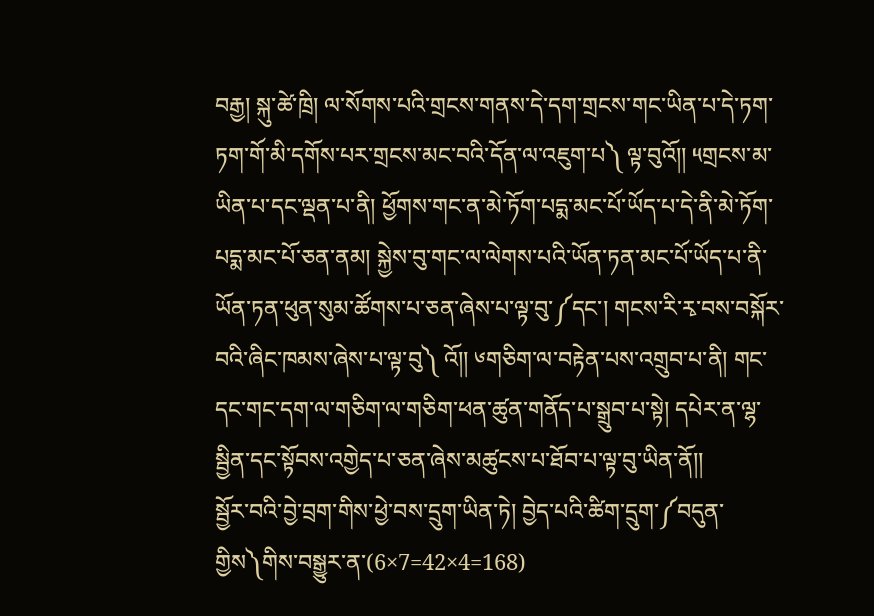བརྒྱ། སྐུ་ཚེ་ཁྲི། ལ་སོགས་པའི་གྲངས་གནས་དེ་དག་གྲངས་གང་ཡིན་པ་དེ་ཏག་ཏག་གོ་མི་དགོས་པར་གྲངས་མང་བའི་དོན་ལ་འཇུག་པ༽ ལྟ་བུའོ།། ༥གྲངས་མ་ཡིན་པ་དང་ལྡན་པ་ནི། ཕྱོགས་གང་ན་མེ་ཏོག་པདྨ་མང་པོ་ཡོད་པ་དེ་ནི་མེ་ཏོག་པདྨ་མང་པོ་ཅན་ནམ། སྐྱེས་བུ་གང་ལ་ལེགས་པའི་ཡོན་ཏན་མང་པོ་ཡོད་པ་ནི་ཡོན་ཏན་ཕུན་སུམ་ཚོགས་པ་ཅན་ཞེས་པ་ལྟ་བུ་༼དང་། གངས་རི་རྭ་བས་བསྐོར་བའི་ཞིང་ཁམས་ཞེས་པ་ལྟ་བུ༽ འོ།། ༦གཅིག་ལ་བརྟེན་པས་འགྲུབ་པ་ནི། གང་དང་གང་དག་ལ་གཅིག་ལ་གཅིག་ཕན་ཚུན་གནོད་པ་སྒྲུབ་པ་སྟེ། དཔེར་ན་ལྷ་སྦྱིན་དང་སྟོབས་འགྱེད་པ་ཅན་ཞེས་མཚུངས་པ་ཐོབ་པ་ལྟ་བུ་ཡིན་ནོ།།
སྦྱོར་བའི་བྱེ་བྲག་གིས་ཕྱེ་བས་དྲུག་ཡིན་ཏེ། བྱེད་པའི་ཚིག་དྲུག་༼བདུན་གྱིས༽གིས་བསྒྱུར་ན་(6×7=42×4=168)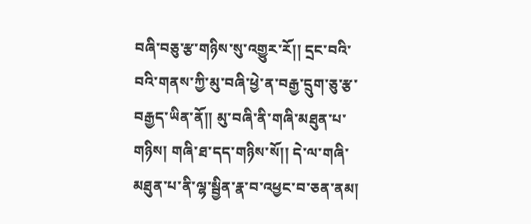བཞི་བཅུ་རྩ་གཉིས་སུ་འགྱུར་རོ།། དྲང་བའི་བའི་གནས་ཀྱི་མུ་བཞི་ཕྱེ་ན་བརྒྱ་དྲུག་ཅུ་རྩ་བརྒྱད་ཡིན་ནོ།། མུ་བཞི་ནི་གཞི་མཐུན་པ་གཉིས། གཞི་ཐ་དད་གཉིས་སོ།། དེ་ལ་གཞི་མཐུན་པ་ནི་ལྷ་སྦྱིན་རྣ་བ་འཕྱང་བ་ཅན་ནམ།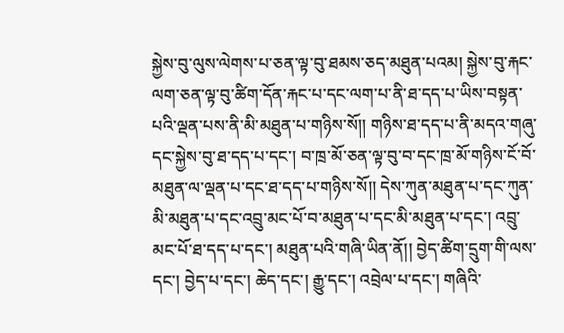སྐྱེས་བུ་ལུས་ལེགས་པ་ཅན་ལྟ་བུ་ཐམས་ཅད་མཐུན་པའམ། སྐྱེས་བུ་རྐང་ལག་ཅན་ལྟ་བུ་ཚིག་དོན་རྐང་པ་དང་ལག་པ་ནི་ཐ་དད་པ་ཡིས་བསྟན་པའི་ལྡན་པས་ནི་མི་མཐུན་པ་གཉིས་སོ།། གཉིས་ཐ་དད་པ་ནི་མདའ་གཞུ་དང་སྐྱེས་བུ་ཐ་དད་པ་དང་། བ་ཁྲ་མོ་ཅན་ལྟ་བུ་བ་དང་ཁྲ་མོ་གཉིས་ངོ་བོ་མཐུན་ལ་ལྡན་པ་དང་ཐ་དད་པ་གཉིས་སོ།། དེས་ཀུན་མཐུན་པ་དང་ཀུན་མི་མཐུན་པ་དང་འབྲུ་མང་པོ་བ་མཐུན་པ་དང་མི་མཐུན་པ་དང་། འབྲུ་མང་པོ་ཐ་དད་པ་དང་། མཐུན་པའི་གཞི་ཡིན་ནོ།། བྱེད་ཚིག་དྲུག་གི་ལས་དང་། བྱེད་པ་དང་། ཆེད་དང་། རྒྱུ་དང་། འབྲེལ་པ་དང་། གཞིའི་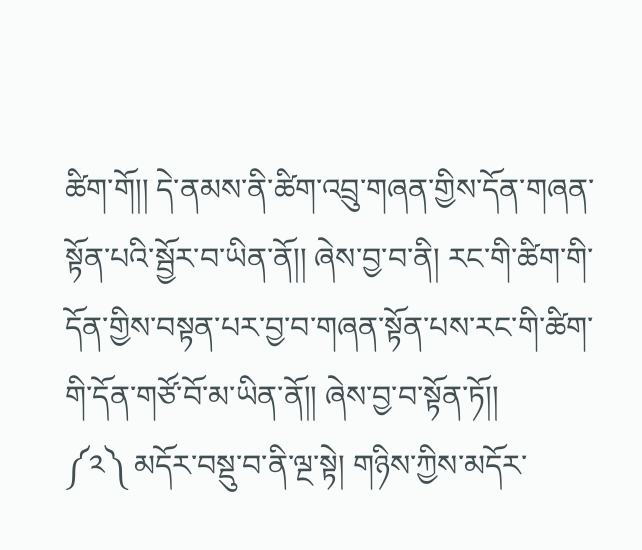ཚིག་གོ།། དེ་ནམས་ནི་ཚིག་འབྲུ་གཞན་གྱིས་དོན་གཞན་སྟོན་པའི་སྦྱོར་བ་ཡིན་ནོ།། ཞེས་བྱ་བ་ནི། རང་གི་ཚིག་གི་དོན་གྱིས་བསྟན་པར་བྱ་བ་གཞན་སྟོན་པས་རང་གི་ཚིག་གི་དོན་གཙོ་བོ་མ་ཡིན་ནོ།། ཞེས་བྱ་བ་སྟོན་ཏོ།།
༼༢༽ མདོར་བསྡུ་བ་ནི་ལྔ་སྟེ། གཉིས་ཀྱིས་མདོར་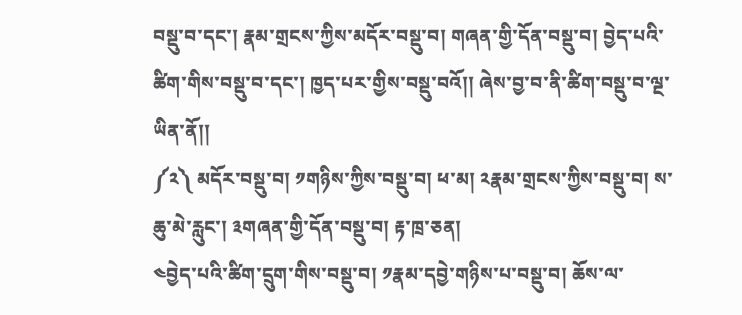བསྡུ་བ་དང་། རྣམ་གྲངས་ཀྱིས་མདོར་བསྡུ་བ། གཞན་གྱི་དོན་བསྡུ་བ། བྱེད་པའི་ཚིག་གིས་བསྡུ་བ་དང་། ཁྱད་པར་གྱིས་བསྡུ་བའོ།། ཞེས་བྱ་བ་ནི་ཚིག་བསྡུ་བ་ལྔ་ཡིན་ནོ།།
༼༢༽ མདོར་བསྡུ་བ། ༡གཉིས་ཀྱིས་བསྡུ་བ། ཕ་མ། ༢རྣམ་གྲངས་ཀྱིས་བསྡུ་བ། ས་ཆུ་མེ་རླུང་། ༣གཞན་གྱི་དོན་བསྡུ་བ། རྟ་ཁྲ་ཅན།
༤བྱེད་པའི་ཚིག་དྲུག་གིས་བསྡུ་བ། ༡རྣམ་དབྱེ་གཉིས་པ་བསྡུ་བ། ཆོས་ལ་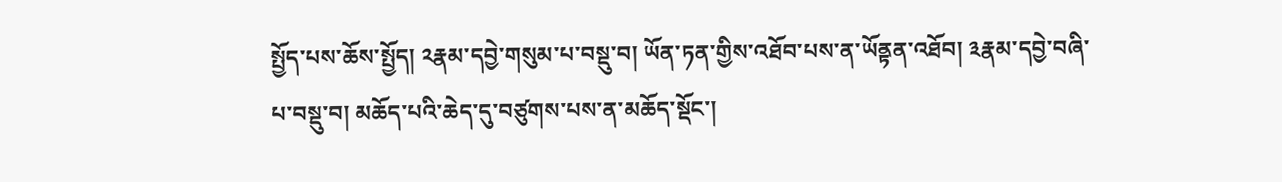སྤྱོད་པས་ཆོས་སྤྱོད། ༢རྣམ་དབྱེ་གསུམ་པ་བསྡུ་བ། ཡོན་ཏན་གྱིས་འཐོབ་པས་ན་ཡོནྟན་འཐོབ། ༣རྣམ་དབྱེ་བཞི་པ་བསྡུ་བ། མཆོད་པའི་ཆེད་དུ་བཙུགས་པས་ན་མཆོད་སྡོང་།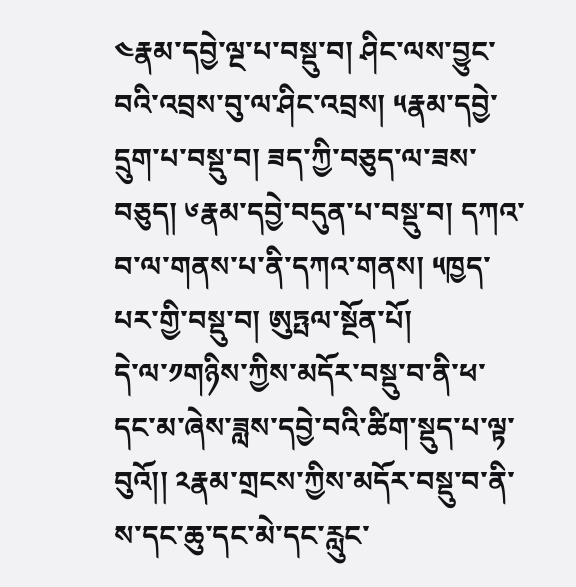༤རྣམ་དབྱེ་ལྔ་པ་བསྡུ་བ། ཤིང་ལས་བྱུང་བའི་འབྲས་བུ་ལ་ཤིང་འབྲས། ༥རྣམ་དབྱེ་དྲུག་པ་བསྡུ་བ། ཟད་ཀྱི་བཅུད་ལ་ཟས་བཅུད། ༦རྣམ་དབྱེ་བདུན་པ་བསྡུ་བ། དཀའ་བ་ལ་གནས་པ་ནི་དཀའ་གནས། ༥ཁྱད་པར་གྱི་བསྡུ་བ། ཨུཏྤལ་སྔོན་པོ།
དེ་ལ་༡གཉིས་ཀྱིས་མདོར་བསྡུ་བ་ནི་ཕ་དང་མ་ཞེས་ཟླས་དབྱེ་བའི་ཚིག་སྡུད་པ་ལྟ་བུའོ།། ༢རྣམ་གྲངས་ཀྱིས་མདོར་བསྡུ་བ་ནི་ས་དང་ཆུ་དང་མེ་དང་རླུང་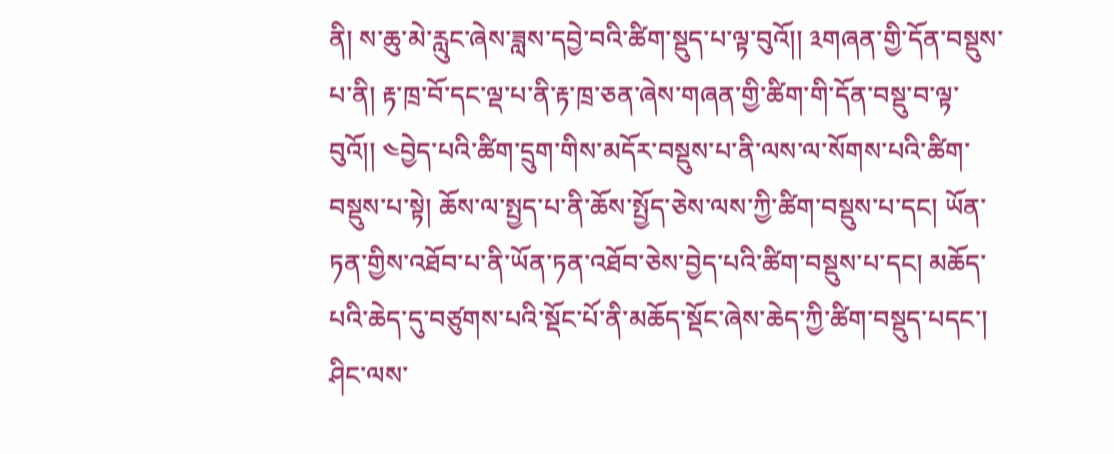ནི། ས་ཆུ་མེ་རླུང་ཞེས་ཟླས་དབྱེ་བའི་ཚིག་སྡུད་པ་ལྟ་བུའོ།། ༣གཞན་གྱི་དོན་བསྡུས་པ་ནི། རྟ་ཁྲ་བོ་དང་ལྡ་པ་ནི་རྟ་ཁྲ་ཅན་ཞེས་གཞན་གྱི་ཚིག་གི་དོན་བསྡུ་བ་ལྟ་བུའོ།། ༤བྱེད་པའི་ཚིག་དྲུག་གིས་མདོར་བསྡུས་པ་ནི་ལས་ལ་སོགས་པའི་ཚིག་བསྡུས་པ་སྟེ། ཆོས་ལ་སྤྱད་པ་ནི་ཆོས་སྤྱོད་ཅེས་ལས་ཀྱི་ཚིག་བསྡུས་པ་དང། ཡོན་ཏན་གྱིས་འཐོབ་པ་ནི་ཡོན་ཏན་འཐོབ་ཅེས་བྱེད་པའི་ཚིག་བསྡུས་པ་དང། མཆོད་པའི་ཆེད་དུ་བཙུགས་པའི་སྡོང་པོ་ནི་མཆོད་སྡོང་ཞེས་ཆེད་ཀྱི་ཚིག་བསྡུད་པདང་། ཤིང་ལས་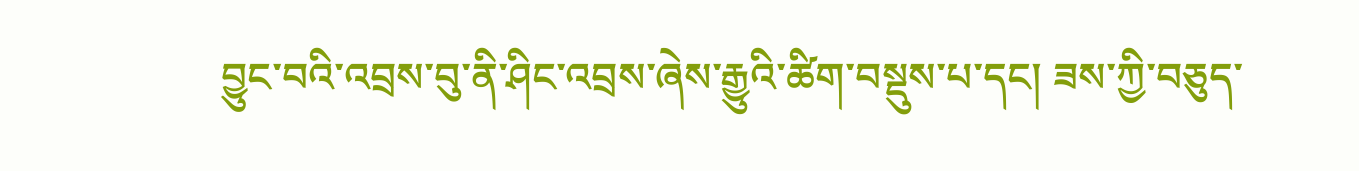བྱུང་བའི་འབྲས་བུ་ནི་ཤིང་འབྲས་ཞེས་རྒྱུའི་ཚིག་བསྡུས་པ་དང། ཟས་ཀྱི་བཅུད་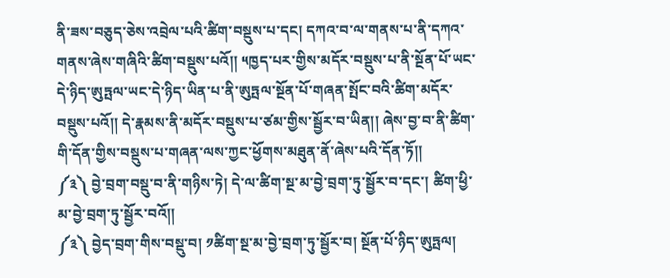ནི་ཟས་བཅུད་ཅེས་འབྲེལ་པའི་ཚིག་བསྡུས་པ་དང། དཀའ་བ་ལ་གནས་པ་ནི་དཀའ་གནས་ཞེས་གཞིའི་ཚིག་བསྡུས་པའོ།། ༥ཁྱད་པར་གྱིས་མདོར་བསྡུས་པ་ནི་སྔོན་པོ་ཡང་དེ་ཉིད་ཨུཏྤལ་ཡང་དེ་ཉིད་ཡིན་པ་ནི་ཨུཏྤལ་སྔོན་པོ་གཞན་སྤོང་བའི་ཚིག་མདོར་བསྡུས་པའོ།། དེ་རྣམས་ནི་མདོར་བསྡུས་པ་ཙམ་གྱིས་སྦྱོར་བ་ཡིན།། ཞེས་བྱ་བ་ནི་ཚིག་གི་དོན་གྱིས་བསྡུས་པ་གཞན་ལས་ཀྱང་ཕྱོགས་མཐུན་ནོ་ཞེས་པའི་དོན་ཏོ།།
༼༣༽ བྱེ་བྲག་བསྡུ་བ་ནི་གཉིས་ཏེ། དེ་ལ་ཚིག་སྔ་མ་བྱེ་བྲག་ཏུ་སྦྱོར་བ་དང་། ཚིག་ཕྱི་མ་བྱེ་བྲག་ཏུ་སྦྱོར་བའོ།།
༼༣༽ བྱེད་བྲག་གིས་བསྡུ་བ། ༡ཚིག་སྔ་མ་བྱེ་བྲག་ཏུ་སྦྱོར་བ། སྔོན་པོ་ཉིད་ཨུཏྤལ།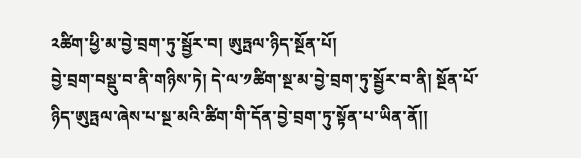༢ཚིག་ཕྱི་མ་བྱེ་བྲག་ཏུ་སྦྱོར་བ། ཨུཏྤལ་ཉིད་སྔོན་པོ།
བྱེ་བྲག་བསྡུ་བ་ནི་གཉིས་ཏེ། དེ་ལ་༡ཚིག་སྔ་མ་བྱེ་བྲག་ཏུ་སྦྱོར་བ་ནི། སྔོན་པོ་ཉིད་ཨུཏྤལ་ཞེས་པ་སྔ་མའི་ཚིག་གི་དོན་བྱེ་བྲག་ཏུ་སྟོན་པ་ཡིན་ནོ།།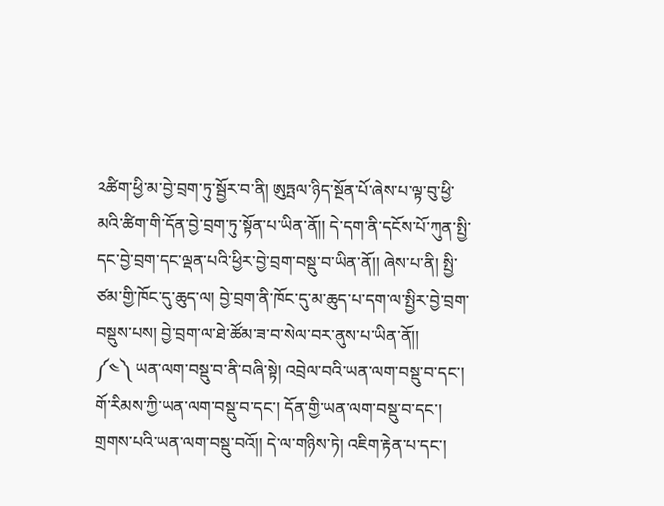༢ཚིག་ཕྱི་མ་བྱེ་བྲག་ཏུ་སྦྱོར་བ་ནི། ཨུཏྤལ་ཉིད་སྔོན་པོ་ཞེས་པ་ལྟ་བུ་ཕྱི་མའི་ཚིག་གི་དོན་བྱེ་བྲག་ཏུ་སྟོན་པ་ཡིན་ནོ།། དེ་དག་ནི་དངོས་པོ་ཀུན་སྤྱི་དང་བྱེ་བྲག་དང་ལྡན་པའི་ཕྱིར་བྱེ་བྲག་བསྡུ་བ་ཡིན་ནོ།། ཞེས་པ་ནི། སྤྱི་ཙམ་གྱི་ཁོང་དུ་ཆུད་ལ། བྱེ་བྲག་ནི་ཁོང་དུ་མ་ཆུད་པ་དག་ལ་སྤྱིར་བྱེ་བྲག་བསྡུས་པས། བྱེ་བྲག་ལ་ཐེ་ཚོམ་ཟ་བ་སེལ་བར་ནུས་པ་ཡིན་ནོ།།
༼༤༽ ཡན་ལག་བསྡུ་བ་ནི་བཞི་སྟེ། འབྲེལ་བའི་ཡན་ལག་བསྡུ་བ་དང་། གོ་རིམས་ཀྱི་ཡན་ལག་བསྡུ་བ་དང་། དོན་གྱི་ཡན་ལག་བསྡུ་བ་དང་། གྲགས་པའི་ཡན་ལག་བསྡུ་བའོ།། དེ་ལ་གཉིས་ཏེ། འཇིག་རྟེན་པ་དང་།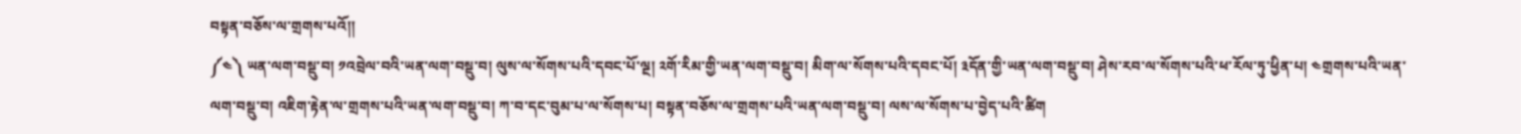བསྟན་བཅོས་ལ་གྲགས་པའོ།།
༼༤༽ ཡན་ལག་བསྡུ་བ། ༡འབྲེལ་བའི་ཡན་ལག་བསྡུ་བ། ལུས་ལ་སོགས་པའི་དབང་པོ་ལྔ། ༢གོ་རིམ་གྱི་ཡན་ལག་བསྡུ་བ། མིག་ལ་སོགས་པའི་དབང་པོ། ༣དོན་གྱི་ཡན་ལག་བསྡུ་བ། ཤེས་རབ་ལ་སོགས་པའི་ཕ་རོལ་ཏུ་ཕྱིན་པ། ༤གྲགས་པའི་ཡན་ལག་བསྡུ་བ། འཇིག་རྟེན་ལ་གྲགས་པའི་ཡན་ལག་བསྡུ་བ། ཀ་བ་དང་བུམ་པ་ལ་སོགས་པ། བསྟན་བཅོས་ལ་གྲགས་པའི་ཡན་ལག་བསྡུ་བ། ལས་ལ་སོགས་པ་བྱེད་པའི་ཚིག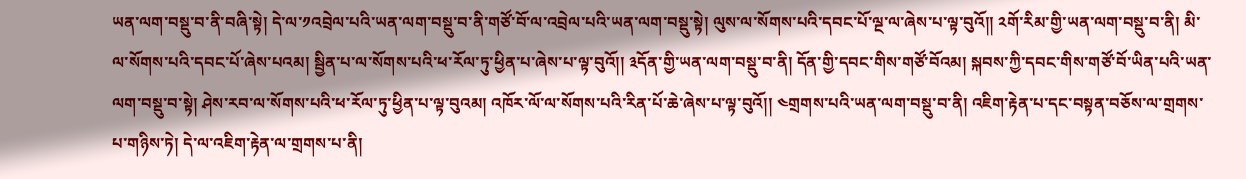ཡན་ལག་བསྡུ་བ་ནི་བཞི་སྟེ། དེ་ལ་༡འབྲེལ་པའི་ཡན་ལག་བསྡུ་བ་ནི་གཙོ་བོ་ལ་འབྲེལ་པའི་ཡན་ལག་བསྡུ་སྟེ། ལུས་ལ་སོགས་པའི་དབང་པོ་ལྔ་ལ་ཞེས་པ་ལྟ་བུའོ།། ༢གོ་རིམ་གྱི་ཡན་ལག་བསྡུ་བ་ནི། མི་ལ་སོགས་པའི་དབང་པོ་ཞེས་པའམ། སྦྱིན་པ་ལ་སོགས་པའི་ཕ་རོལ་ཏུ་ཕྱིན་པ་ཞེས་པ་ལྟ་བུའོ།། ༣དོན་གྱི་ཡན་ལག་བསྡུ་བ་ནི། དོན་གྱི་དབང་གིས་གཙོ་བོའམ། སྐབས་ཀྱི་དབང་གིས་གཙོ་བོ་ཡིན་པའི་ཡན་ལག་བསྡུ་བ་སྟེ། ཤེས་རབ་ལ་སོགས་པའི་ཕ་རོལ་ཏུ་ཕྱིན་པ་ལྟ་བུའམ། འཁོར་ལོ་ལ་སོགས་པའི་རིན་པོ་ཆེ་ཞེས་པ་ལྟ་བུའོ།། ༤གྲགས་པའི་ཡན་ལག་བསྡུ་བ་ནི། འཇིག་རྟེན་པ་དང་བསྟན་བཅོས་ལ་གྲགས་པ་གཉིས་ཏེ། དེ་ལ་འཇིག་རྟེན་ལ་གྲགས་པ་ནི།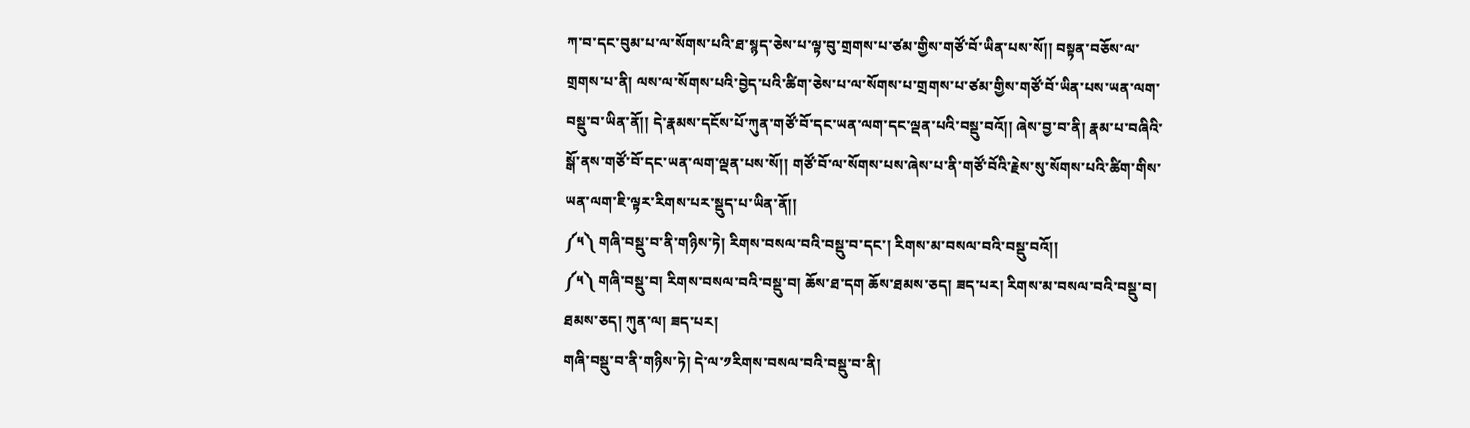ཀ་བ་དང་བུམ་པ་ལ་སོགས་པའི་ཐ་སྙད་ཅེས་པ་ལྟ་བུ་གྲགས་པ་ཙམ་གྱིས་གཙོ་བོ་ཡིན་པས་སོ།། བསྟན་བཅོས་ལ་གྲགས་པ་ནི། ལས་ལ་སོགས་པའི་བྱེད་པའི་ཚིག་ཅེས་པ་ལ་སོགས་པ་གྲགས་པ་ཙམ་གྱིས་གཙོ་བོ་ཡིན་པས་ཡན་ལག་བསྡུ་བ་ཡིན་ནོ།། དེ་རྣམས་དངོས་པོ་ཀུན་གཙོ་བོ་དང་ཡན་ལག་དང་ལྡན་པའི་བསྡུ་བའོ།། ཞེས་བྱ་བ་ནི། རྣམ་པ་བཞིའི་སྒོ་ནས་གཙོ་བོ་དང་ཡན་ལག་ལྡན་པས་སོ།། གཙོ་བོ་ལ་སོགས་པས་ཞེས་པ་ནི་གཙོ་བོའི་རྗེས་སུ་སོགས་པའི་ཚིག་གིས་ཡན་ལག་ཇི་ལྟར་རིགས་པར་སྡུད་པ་ཡིན་ནོ།།
༼༥༽ གཞི་བསྡུ་བ་ནི་གཉིས་ཏེ། རིགས་བསལ་བའི་བསྡུ་བ་དང་། རིགས་མ་བསལ་བའི་བསྡུ་བའོ།།
༼༥༽ གཞི་བསྡུ་བ། རིགས་བསལ་བའི་བསྡུ་བ། ཆོས་ཐ་དག ཆོས་ཐམས་ཅད། ཟད་པར། རིགས་མ་བསལ་བའི་བསྡུ་བ། ཐམས་ཅད། ཀུན་ལ། ཟད་པར།
གཞི་བསྡུ་བ་ནི་གཉིས་ཏེ། དེ་ལ་༡རིགས་བསལ་བའི་བསྡུ་བ་ནི།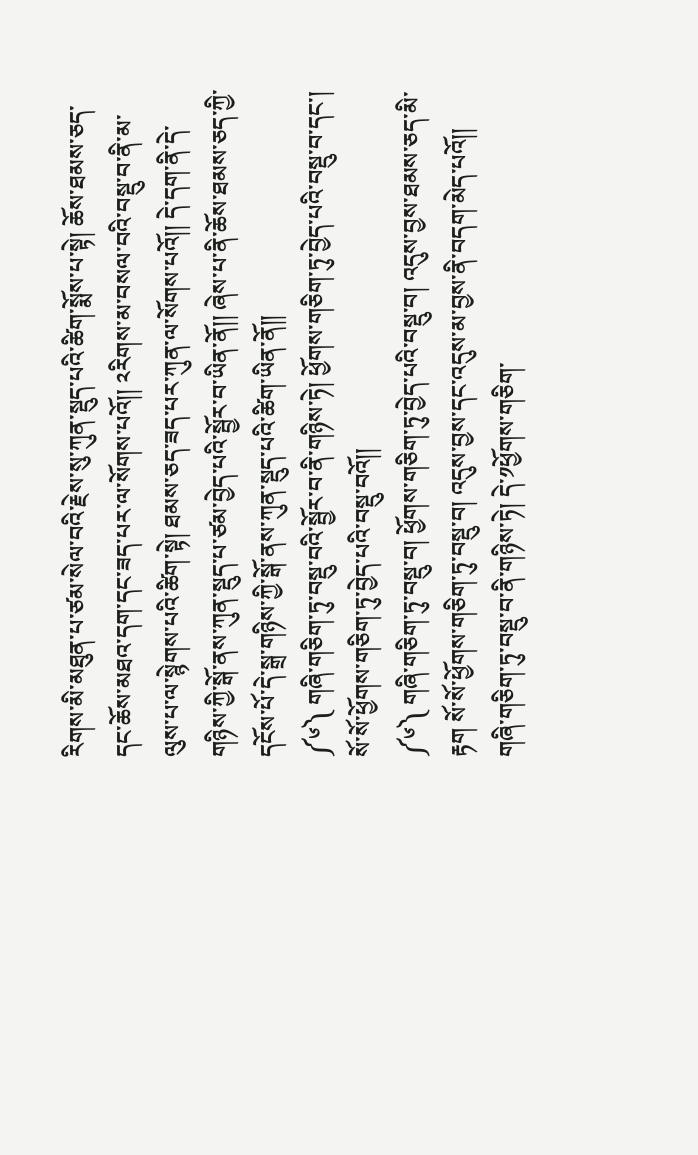རིགས་མི་མཐུན་པ་ཙམ་སེལ་བའི་རྗེས་སུ་ཀུན་སྡུད་པའི་ཚིག་སྨོས་པ་སྟེ། ཆོས་ཐམས་ཅད་དང་ཆོས་མཐའ་དག་དང་ཟད་པར་ལ་སོགས་པའོ།། ༢རིགས་མ་བསལ་བའི་བསྡུ་བ་ནི་མ་ལུས་པ་ལ་སྙེགས་པའི་ཚིག་སྟེ། ཐམས་ཅད་ཟད་པར་ཀུན་ལ་སོགས་པའོ།། དེ་དག་ནི་དེ་གཉིས་ཀྱི་སྒོ་ནས་ཀུན་སྡུད་པ་ཙམ་བྱེད་པའི་སྦྱོར་བ་ཡིན་ནོ།། ཞེས་པ་ནི་ཆོས་ཐམས་ཅད་ཀྱི་དངོས་པོ་དེ་སྒྲ་གཉིས་ཀྱི་སྒོ་ནས་ཀུན་སྡུད་པའི་ཚིག་ཡིན་ནོ།།
༼༦༽ གཞི་གཅིག་ཏུ་བསྡུ་བའི་སྦྱོར་བ་ནི་གཉིས་ཏེ། ཕྱོགས་གཅིག་ཏུ་བྱེད་པའི་བསྡུ་བ་དང་། སོ་སོ་ཕྱོགས་གཅིག་ཏུ་བྱེད་པའི་བསྡུ་བའོ།།
༼༦༽ གཞི་གཅིག་ཏུ་བསྡུ་བ། ཕྱོགས་གཅིག་ཏུ་བྱེད་པའི་བསྡུ་བ། འདུས་བྱས་ཐམས་ཅད་མི་རྟག སོ་སོ་ཕྱོགས་གཅིག་ཏུ་བསྡུ་བ། འདུས་བྱས་དང་འདུས་མ་བྱས་ནི་བདག་མེད་པའོ།།
གཞི་གཅིག་ཏུ་བསྡུ་བ་ནི་གཉིས་ཏེ། དེ་༡ཕྱོགས་གཅིག་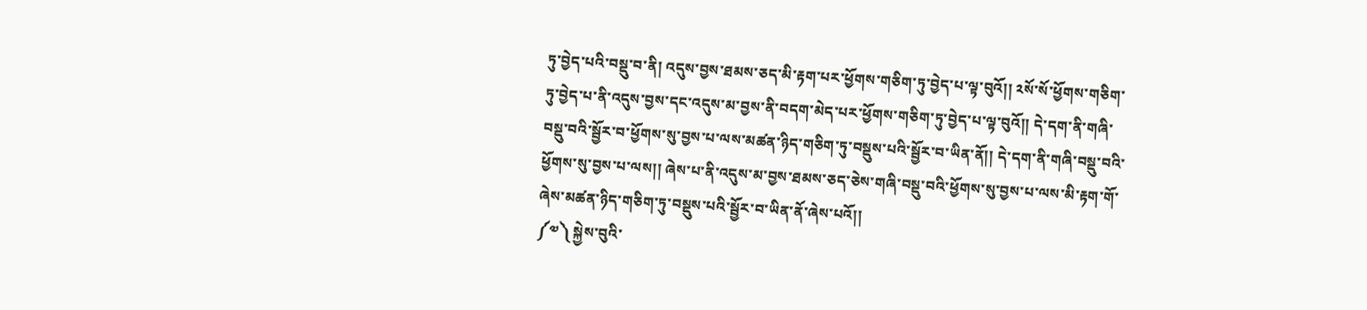ཏུ་བྱེད་པའི་བསྡུ་བ་ནི། འདུས་བྱས་ཐམས་ཅད་མི་རྟག་པར་ཕྱོགས་གཅིག་ཏུ་བྱེད་པ་ལྟ་བུའོ།། ༢སོ་སོ་ཕྱོགས་གཅིག་ཏུ་བྱེད་པ་ནི་འདུས་བྱས་དང་འདུས་མ་བྱས་ནི་བདག་མེད་པར་ཕྱོགས་གཅིག་ཏུ་བྱེད་པ་ལྟ་བུའོ།། དེ་དག་ནི་གཞི་བསྡུ་བའི་སྦྱོར་བ་ཕྱོགས་སུ་བྱས་པ་ལས་མཚན་ཉིད་གཅིག་ཏུ་བསྡུས་པའི་སྦྱོར་བ་ཡིན་ནོ།། དེ་དག་ནི་གཞི་བསྡུ་བའི་ཕྱོགས་སུ་བྱས་པ་ལས།། ཞེས་པ་ནི་འདུས་མ་བྱས་ཐམས་ཅད་ཅེས་གཞི་བསྡུ་བའི་ཕྱོགས་སུ་བྱས་པ་ལས་མི་རྟག་གོ་ཞེས་མཚན་ཉིད་གཅིག་ཏུ་བསྡུས་པའི་སྦྱོར་བ་ཡིན་ནོ་ཞེས་པའོ།།
༼༧༽ སྐྱེས་བུའི་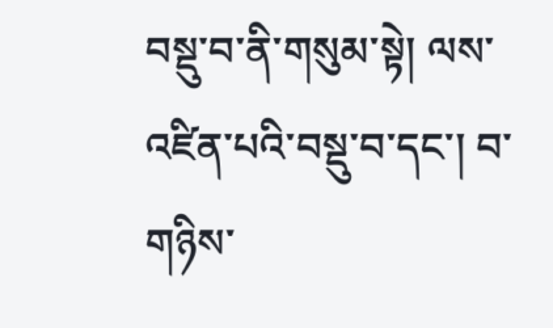བསྡུ་བ་ནི་གསུམ་སྟེ། ལས་འཛིན་པའི་བསྡུ་བ་དང་། བ་གཉིས་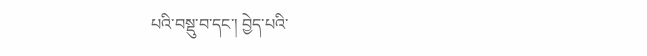པའི་བསྡུ་བ་དང་། བྱེད་པའི་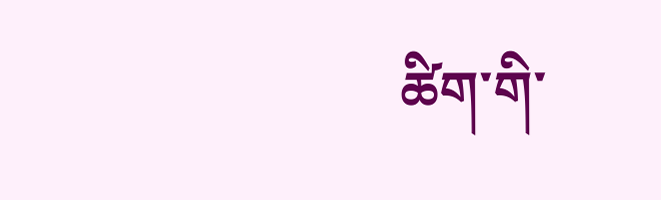ཚིག་གི་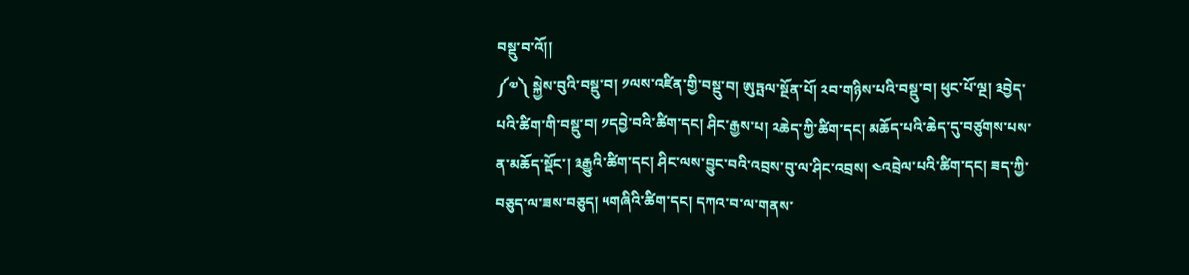བསྡུ་བ་འོ།།
༼༧༽ སྐྱེས་བུའི་བསྡུ་བ། ༡ལས་འཛིན་གྱི་བསྡུ་བ། ཨུཏྤལ་སྔོན་པོ། ༢བ་གཉིས་པའི་བསྡུ་བ། ཕུང་པོ་ལྔ། ༣བྱེད་པའི་ཚིག་གི་བསྡུ་བ། ༡དབྱེ་བའི་ཚིག་དང། ཤིང་རྒྱས་པ། ༢ཆེད་ཀྱི་ཚིག་དང། མཆོད་པའི་ཆེད་དུ་བཙུགས་པས་ན་མཆོད་སྡོང་། ༣རྒྱུའི་ཚིག་དང། ཤིང་ལས་བྱུང་བའི་འབྲས་བུ་ལ་ཤིང་འབྲས། ༤འབྲེལ་པའི་ཚིག་དང། ཟད་ཀྱི་བཅུད་ལ་ཟས་བཅུད། ༥གཞིའི་ཚིག་དང། དཀའ་བ་ལ་གནས་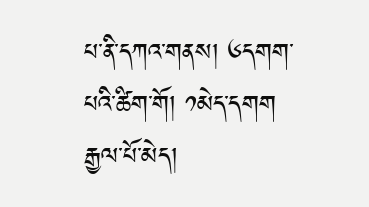པ་ནི་དཀའ་གནས། ༦དགག་པའི་ཚིག་གོ། ༡མེད་དགག རྒྱལ་པོ་མེད།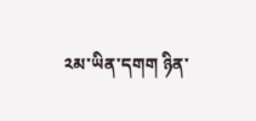༢མ་ཡིན་དགག ཉིན་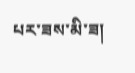པར་ཟས་མི་ཟ།